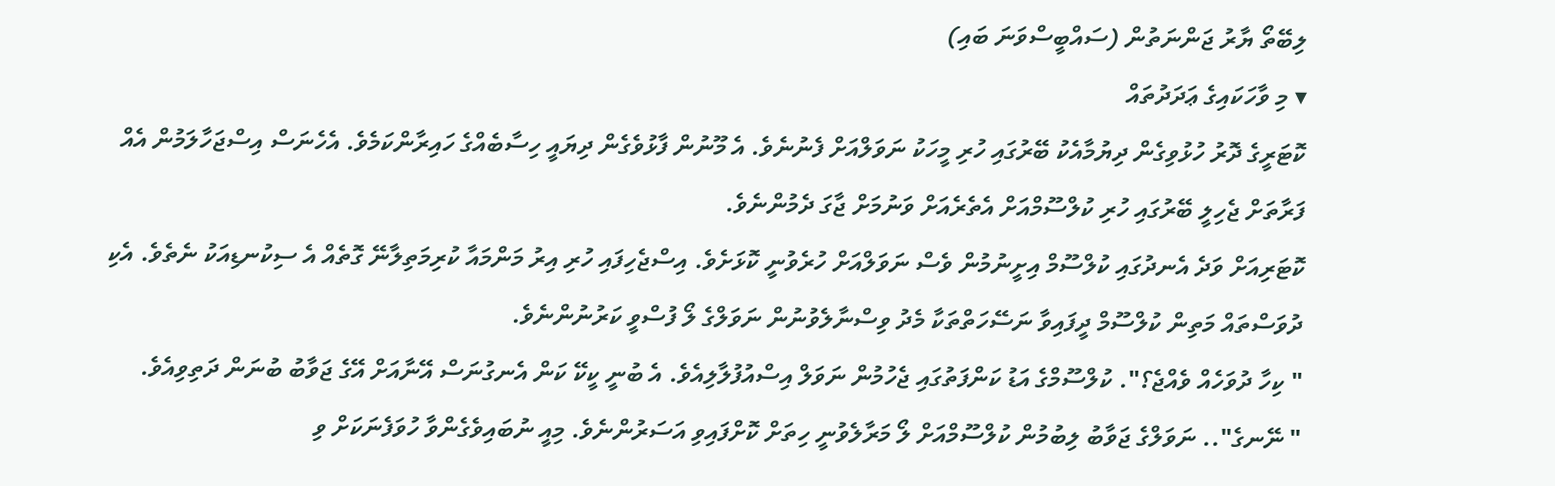ލިބޭތޯ ޔާރު ޖަންނަތުން (ސައްބީސްވަނަ ބައި)
▾ މި ވާހަކައިގެ ޢަދަދުތައް
ކޮޓަރީގެ ދޮރު ހުޅުވިގެން ދިޔުމާއެކު ބޭރުގައި ހުރި މީހަކު ނަވަލްއަށް ފެނުނެވެ. އެ މޫނުން ފާޅުވެގެން ދިޔައީ ހިސާބެއްގެ ހައިރާންކަމެވެ. އެހެނަސް އިސްޖަހާލަމުން އެއް ފަރާތަށް ޖެހިލީ ބޭރުގައި ހުރި ކުލްސޫމްއަށް އެތެރެއަށް ވަނުމަށް ޖާގަ ދެމުންނެވެ.
ކޮޓަރިއަށް ވަދެ އެނދުގައި ކުލްސޫމް އިށީނުމުން ވެސް ނަވަލްއަށް ހުރެވުނީ ކޮޅަށެވެ. އިސްޖެހިފައި ހުރި އިރު މަންމައާ ކުރިމަތިލާނޭ ގޮތެއް އެ ސިކުނޑިއަކު ނެތެވެ. އެކި ދުވަސްތައް މަތިން ކުލްސޫމް ދީފައިވާ ނަސޭހަތްތަކާ މެދު ވިސްނާލެވުނުން ނަވަލްގެ ލޯ ފުސްވީ ކަރުނުންނެވެ.
" ކިހާ ދުވަހެއް ވެއްޖެ؟". ކުލްސޫމްގެ އަޑު ކަންފަތުގައި ޖެހުމުން ނަވަލް އިސްއުފުލާލިއެވެ. އެ ބުނީ ކީކޭ ކަން އެނގުނަސް އޭނާއަށް އޭގެ ޖަވާބު ބުނަން ދަތިވިއެވެ.
" ނޭނގެ".. ނަވަލްގެ ޖަވާބު ލިބުމުން ކުލްސޫމްއަށް ލޯ މަރާލެވުނީ ހިތަށް ކޮށްފައިވި އަސަރުންނެވެ. މިއީ ނުބައިވެގެންވާ ހުވަފެނަކަށް ވި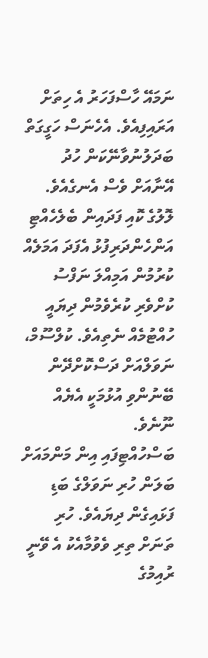ނަމައޭ ހާސްފަހަރު އެ ހިތަށް އަރައިފިއެވެ. އެހެނަސް ހަގީގަތް ބަދަލުނުވާނޭކަން ހުދު އޭނާއަށް ވެސް އެނގެއެވެ. ލޮލުގެ ކޮއި ފަދައިން ބެލެހެއްޓި އަންހެންދަރިފުޅު އެފަދަ އަމަލެއް ކުރުމުން އަމިއްލަ ނަފްސު ކުށްވެރި ކުރެވެމުން ދިޔައީ ހުއްޓުމެއް ނެތިއެވެ. ކުލްސޫމް، ނަވަލްއަށް ދަސްކޮށްދޭން ބޭނުންވި އުޅުމަކީ އެޔެއް ނޫނެވެ.
ބަސްހުއްޓިފައި އިން މަންމައަށް ބަލަން ހުރި ނަވަލްގެ ބަޑި ފަޅައިގެން ދިޔައެވެ. ހުރި ތަނަށް ތިރި ވެވުމާއެކު އެ ވޭނީ ރުއިމުގެ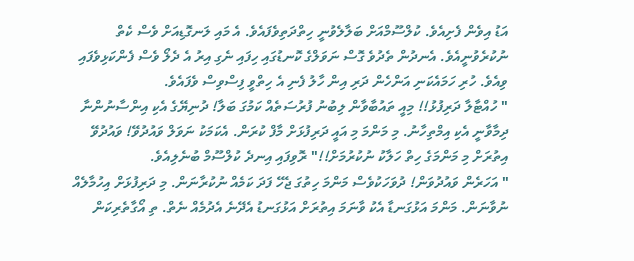އަޑު އިވެން ފެށިއެވެ. ކުލްސޫމްއަށް ބަލާލެވުނީ ހިތްދަތިވެފައެވެ. އެ މައި ލަނގޮޑިއަށް ވެސް ކެތް ނުކުރެވުނީއެވެ. އެނދުން ތެދުވެ ގޮސް ނަވަލްގެ ކޮނޑުގައި ހިފައި ނެގި އިރު އެ ދެލޯ ވެސް ފެންކަޅިވެފައި ވިއެވެ. ހުރި ހަމައެކަނި އަންހެން ދަރި އިން ހާލު ފެނި އެ ހިތްވީ ފިސްވިސް ވެފައެވެ.
" ހުއްޓާލާ ދަރިފުޅު!! މިއީ ތައުބާވާން ލިބުނު ފުރުސަތެއް ކަމުގަ ބަލާ! ދުނިޔޭގެ އެކި އިންސާނުންނާ ދިމާވާނީ އެކި އިމްތިހާނު. މި މަންމަ މި އައީ ދަރިފުޅަށް މާފް ކުރަން. އެކަމަކު ނަވަލް ވައުދުވޭ! ވައުދުވޭ އިތުރަށް މި މަންމަގެ ހިތް ހަލާކު ނުކުރުމަށް!!" ރޮވިފައި އިނދެ ކުލްސޫމް ބުނެލިއެވެ.
" އަހަރެން ވައުދުވަން! ދުވަހަކުވެސް މަންމަ ހިތުގަ ޖެހޭ ފަދަ ކަމެއް ނުކުރާނަން. މި ދަރިފުޅަށް އިހުމާލެއް ނުވާނަން. މަންމަ އަޅުގަނޑާ އެކު ވާނަމަ އިތުރަށް އަޅުގަނޑު އެދޭނެ އެދުމެއް ނެތް. ތި އޯގާތެރިކަން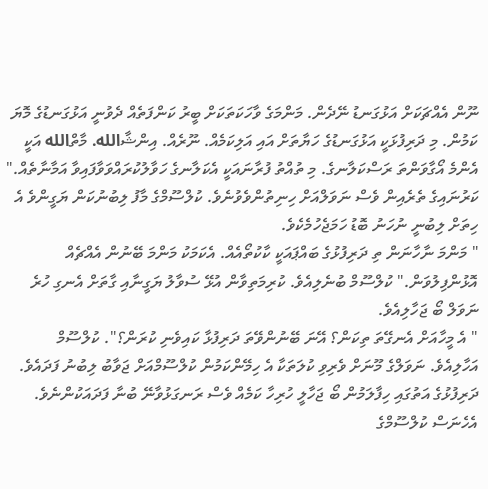ނޫން އެއްޗަކަށް އަޅުގަނޑު ނޭދެން. މަންމަގެ ވާހަކަތަކަށް ބީރު ކަންފަތެއް ދެވުނީ އަޅުގަނޑުގެ މޮޔަ ކަމުން. މި ދަރިފުޅަކީ އަޅުގަނޑުގެ ހަޔާތަށް އައި އަލިކަމެއް. ނޫރެއް. އިންޝާالله. މާތްالله އަކީ އެންމެ އޯގާވަންތަ ރަސްކަލާނގެ. މި ތުއްތު ފުރާނައަކީ އެކަލާނގެ ހަވާލުކުރައްވަވާފައިވާ އަމާނާތެއް." ކަރުނައިގެ ތެރެއިން ވެސް ނަވަލްއަށް ހިނިތުންވެވުނެވެ. ކުލްސޫމްގެ މާފު ލިބުނުކަން ޔަގީންވެ އެ ހިތަށް ލިބުނީ ނުހަނު ބޮޑު ހަމަޖެހުމެކެވެ.
" މަންމަ ނާހާނަން ތި ދަރިފުޅުގެ ބައްޕައަކީ ކާކުތޯއެއް. އެކަމަކު މަންމަ ބޭނުން އެއްޗެއް އޮޅުންފިލުވަން." ކުލްސޫމް ބުނެލިއެވެ. ކުރިމަތިވާން އުޅޭ ސުވާލު ޔަގީނާއި ގާތަށް އެނގި ހުރެ ނަވަލް ބޯ ޖަހާލިއެވެ.
" އެ މީހާއަށް އެނގޭތަ ތިކަން؟ އޭނަ ބޭނުންވޭތަ ދަރިފުޅާ ކައިވެނި ކުރަން؟". ކުލްސޫމް އަހާލިއެވެ. ނަވަލްގެ މޫނަށް ވެރިވި ކުލަތަކާ އެ ހިމޭންކަމުން ކުލްސޫމްއަށް ޖަވާބު ލިބުނު ފަދައެވެ. ދަރިފުޅުގެ އަތުގައި ހިފާލަމުން ބޯ ޖަހާލީ ހުރިހާ ކަމެއް ވެސް ރަނގަޅުވާނޭ ބުނާ ފަދައަކުންނެވެ. އެހެނަސް ކުލްސޫމްގެ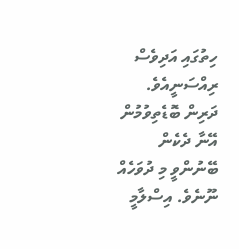ހިތުގައި އަދިވެސް ރިއްސަނީއެވެ. ދަރިން ބޮޑެތިވުމުން އޭނާ ދެކެން ބޭނުންވީ މި ދުވަހެއް ނޫނެވެ. އިސްލާމީ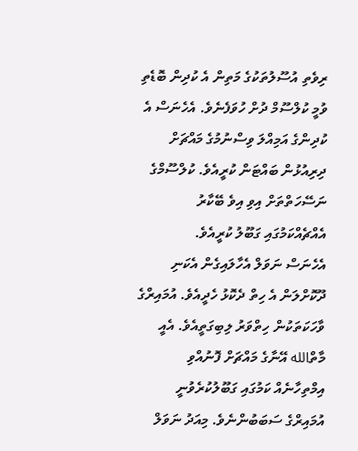ރިވެތި އުސޫލުތަކުގެ މަތިން އެ ކުދިން ބޮޑެތި ވުމީ ކުލްސޫމް ދުށް ހުވަފެނެވެ. އެހެނަސް އެ ކުދިންގެ އަމިއްލަ ވިސްނުމުގެ މައްޗަށް ދިރިއުޅުން ބައްޓަން ކުރީއެވެ. ކުލްސޫމްގެ ނަސޭހަތްތަށް އިވި އިވެ ބޭކާރު އެއްޗެއްކަމުގައި ގަބޫލު ކުރީއެވެ.
އެހެނަސް ނަވަލް އެހާލައިގެން އެކަނި ދޫކޮށްލަން އެ ހިތް ދެކޮޅު ހެދީއެވެ. އުމައިރްގެ ވާހަކަތަކުން ހިތްވަރު ލިބިގަތީއެވެ. އެއީ މާތްالله އޭނާގެ މައްޗަށް ފޮނުއްވި އިމްތިހާނެއް ކަމުގައި ގަބޫލުކުރެވުނީ އުމައިރްގެ ސަބަބުންނެވެ. މިއަދު ނަވަލް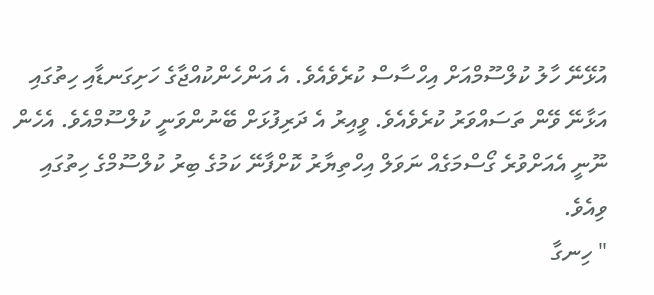އުޅޭނޭ ހާލު ކުލްސޫމްއަށް އިހްސާސް ކުރެވެއެވެ. އެ އަންހެންކުއްޖާގެ ހަށިގަނޑާއި ހިތުގައި އަޅާނޭ ވޭން ތަސައްވަރު ކުރެވެއެވެ. ވީއިރު އެ ދަރިފުޅަށް ބޭނުންވަނީ ކުލްސޫމްއެވެ. އެހެން ނޫނީ އެއަށްވުރެ ގޯސްމަގެއް ނަވަލް އިހްތިޔާރު ކޮށްފާނޭ ކަމުގެ ބިރު ކުލްސޫމްގެ ހިތުގައި ވިއެވެ.
" ހިނގާ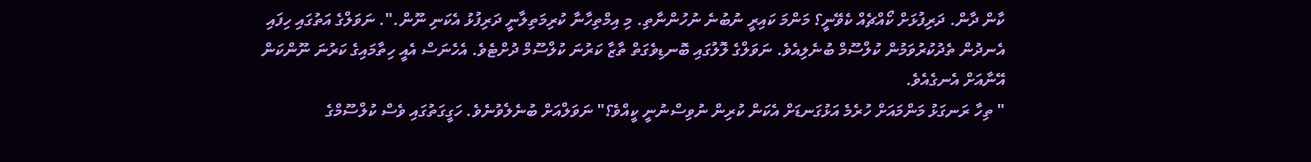ކާން ދާން. ދަރިފުޅަށް ކޯއްޗެއް ކެވޭނީ؟ މަންމަ ކައިރީ ނުބުނެ ނުހުންނާތި. މި އިމްތިހާނާ ކުރިމަތިލާނީ ދަރިފުޅު އެކަނި ނޫން.". ނަވަލްގެ އަތުގައި ހިފައި އެނދުން ތެދުކުރުވަމުން ކުލްސޫމް ބުނެލިއެވެ. ނަވަލްގެ ލޮލުގައި ބޮނޑިވެގަތް ތާޒާ ކަރުނަ ކުލްސޫމް ދުށްޓެވެ. އެހެނަސް އެއީ ހިތާމައިގެ ކަރުނަ ނޫންކަން އޭނާއަށް އެނގެއެވެ.
" ތިހާ ރަނގަޅު މަންމައަށް ހުރެމެ އަޅުގަނޑަށް އެކަން ކުރިން ނުވިސްނުނީ ކީއްވެ؟" ނަވަލްއަށް ބުނެލެވުނެވެ. ހަގީގަތުގައި ވެސް ކުލްސޫމްގެ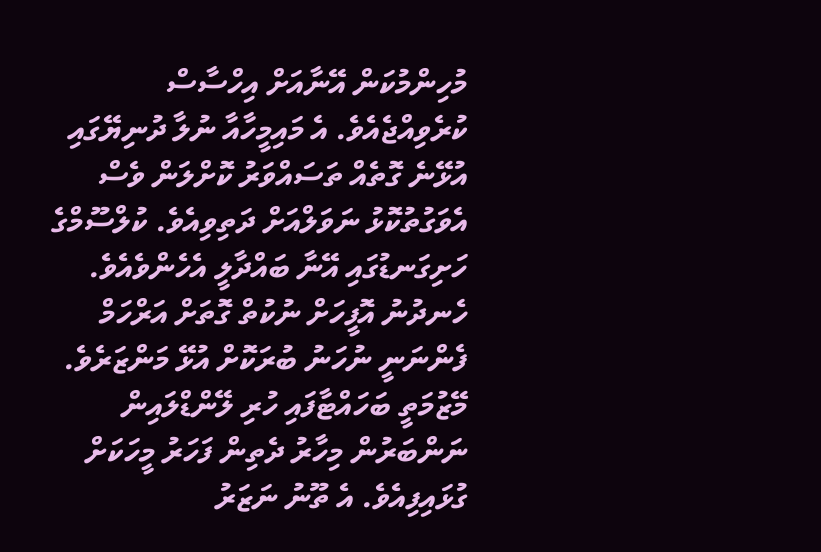މުހިންމުކަން އޭނާއަށް އިހްސާސް ކުރެވިއްޖެއެވެ. އެ މައިމީހާއާ ނުލާ ދުނިޔޭގައި އުޅޭނެ ގޮތެއް ތަސައްވަރު ކޮށްލަން ވެސް އެވަގުތުކޮޅު ނަވަލްއަށް ދަތިވިއެވެ. ކުލްސޫމްގެ ހަށިގަނޑުގައި އޭނާ ބައްދާލީ އެހެންވެއެވެ.
ހެނދުނު އޮފީހަށް ނުކުތް ގޮތަށް އަރްހަމް ފެންނަނީ ނުހަނު ބުރަކޮށް އުޅޭ މަންޒަރެވެ. މޭޒުމަތީ ބަހައްޓާފައި ހުރި ލޭންޑްލައިން ނަންބަރުން މިހާރު ދެތިން ފަހަރު މީހަކަށް ގުޅައިފިއެވެ. އެ ތޫނު ނަޒަރު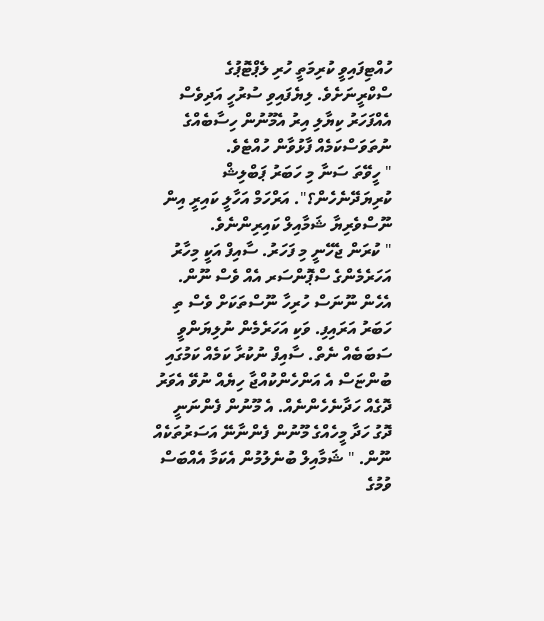ހުއްޓިފައިވީ ކުރިމަތީ ހުރި ލެޕްޓޮޕުގެ ސްކްރީނަށެވެ. ލިޔެފައިވި ސުރުހީ އަދިވެސް އެއްފަހަރު ކިޔާލި އިރު އެމޫނުން ހިސާބެއްގެ ނުތަވަސްކަމެއް ފާޅުވާން ހުއްޓެވެ.
" ހީވޭތަ ސަނާ މި ހަބަރު ޕަބްލިޝް ކުރިޔަދޭނެހެން؟". އަރްހަމް އަހާލީ ކައިރީ އިން ނޫސްވެރިޔާ ޝަމާއިލް ކައިރިންނެވެ.
" ކުރަން ޖެހޭނީ މި ފަހަރު. ސާއިފް އަކީ މިހާރު އަހަރެމެންގެ ސްޕޮންސަރ އެއް ވެސް ނޫން. އެހެން ނޫނަސް ހުރިހާ ނޫސްތަކަށް ވެސް ތި ހަބަރު އަރައިފި. ވަކި އަހަރެމެން ނުލިޔަންވީ ސަބަބެއް ނެތް. ސާއިފް ނުކުރާ ކަމެއް ކަމުގައި ބުންޏަސް އެ އަންހެންކުއްޖާ ހިޔެއް ނުވޭ އެވަރު ދޮގެއް ހަދާނެހެންނެއް. އެ މޫނުން ފެންނަނީ ދޮގު ހަދާ މީހެއްގެ މޫނުން ފެންނާނޭ އަސަރުތަކެއް ނޫން. " ޝަމާއިލް ބުނެލުމުން އެކަމާ އެއްބަސް ވުމުގެ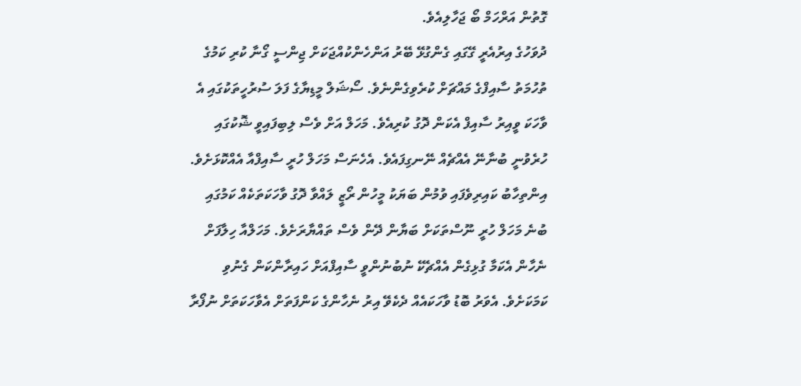ގޮތުން އަރްހަމް ބޯ ޖަހާލިއެވެ.
ދުވަހުގެ އިރުއެރީ ގޭގައި ގެންގުޅޭ ބޭރު އަންހެންކުއްޖަކަށް ޖިންސީ ގޯނާ ކުރި ކަމުގެ ތުހުމަތު ސާއިފްގެ މައްޗަށް ކުރެވިގެންނެވެ. ސޯޝަލް މީޑިޔާގެ ފަލަ ސުރުހީތަކުގައި އެ ވާހަކަ ވީއިރު ސާއިފް އެކަން ދޮގު ކުރިއެވެ. މަހަލް އަށް ވެސް ލިބިފައިވީ ޝޮކުގައި ހުރެވުނީ ބުނާނޭ އެއްޗެއް ނޭނގިފައެވެ. އެހެނަސް މަހަލް ހުރީ ސާއިފްއާ އެއްކޮޅަށެވެ. އިންތިހާބު ކައިރިވެފައި ވުމުން ބަޔަކު މީހުން ރޯޒީ ލައްވާ ދޮގު ވާހަކަތަކެއް ކަމުގައި ބުނެ މަހަލް ހުރީ ނޫސްތަކަށް ބަޔާން ދޭން ވެސް ތައްޔާރަށެވެ. މަހަލްއާ ހިލާފަށް ނެހާން އެކަމާ ގުޅިގެން އެއްޗެކޭ ނުބުނުންވީ ސާއިފްއަށް ހައިރާންކަން ގެނުވި ކަމަކަށެވެ. އެވަރު ބޮޑު ވާހަކައެއް ދެކެވޭ އިރު ނެހާންގެ ކަންފަތަށް އެވާހަކަތަށް ނުފޯރާ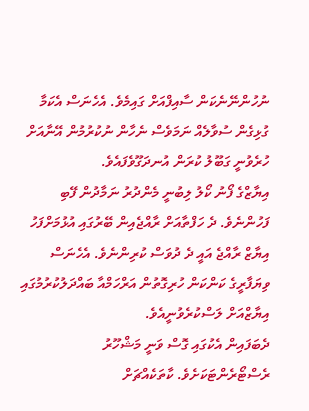ނުހުންނޭނެކަން ސާއިފްއަށް ގައިމެވެ. އެހެނަސް އެކަމާ ގުޅިގެން ސުވާލެއް ނަމަވެސް ނެހާން ނުކުރުމުން އޭނާއަށް ހުރެވުނީ ގަބޫލު ކުރަން އުނދަގޫވެފައެވެ.
އިޔާޒްގެ ފޯނު ކޯލު ލިބުނީ މެންދުރު ނަމާދުން ފޭބި ފަހުންނެވެ. ދެ ހަފްތާއަށް ރާއްޖެއިން ބޭރުގައި އުޅުމަށްފަހު އިޔާޒް ރާއްޖެ އައީ ދެ ދުވަސް ކުރިންނެވެ. އެހެނަސް ވިޔަފާރީގެ ކަންކަން ހުރިގޮތުން އަރްހަމްއާ ބައްދަލުކުރުމުގައި އިޔާޒްއަށް ލަސްކުރެވުނީއެވެ.
ދެބަފައިން އެކުގައި ގޮސް ވަނީ މަޝްހޫރު ރެސްޓޯރެންޓަކަށެވެ. ކާތަކެއްޗަށް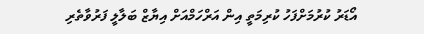އޯޑަރު ކުރުމަށްފަހު ކުރިމަތީ އިން އަރްހަމްއަށް އިޔާޒް ބަލާލީ ފަރުވާތެރި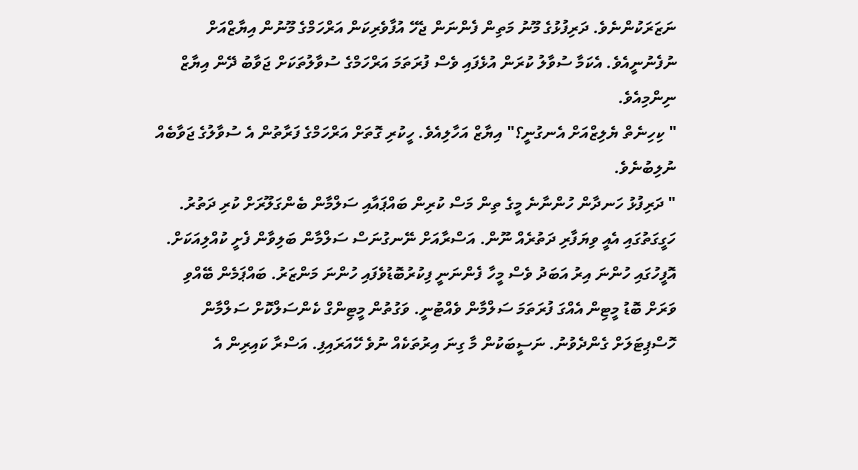ނަޒަރަކުންނެވެ. ދަރިފުޅުގެ މޫނު މަތިން ފެންނަން ޖެހޭ އުފާވެރިކަން އަރްހަމްގެ މޫނުން އިޔާޒްއަށް ނުފެނުނީއެވެ. އެކަމާ ސުވާލު ކުރަން އުޅެފައި ވެސް ފުރަތަމަ އަރްހަމްގެ ސުވާލުތަކަށް ޖަވާބު ދޭން އިޔާޒް ނިންމިއެވެ.
" ކިހިނެތް ޔެލިޒްއަށް އެނގުނީ؟" އިޔާޒް އަހާލިއެވެ. ހީކުރި ގޮތަށް އަރްހަމްގެ ފަރާތުން އެ ސުވާލުގެ ޖަވާބެއް ނުލިބުނެވެ.
" ދަރިފުޅު ހަނދާން ހުންނާނެ މީގެ ތިން މަސް ކުރިން ބައްޕައާއި ސަލްމާން ބެންގަލޫރަށް ކުރި ދަތުރު. ހަގީގަތުގައި އެއީ ވިޔަފާރި ދަތުރެއް ނޫން. އަސްރާއަށް ނޭނގުނަސް ސަލްމާން ބަލިވާން ފެށީ ކުއްލިއަކަށް. އޮފީހުގައި ހުންނަ އިރު އަބަދު ވެސް މީހާ ފެންނަނީ ފިކުރުބޮޑުވެފައި ހުންނަ މަންޒަރު. ބައްޕަމެން ބޭއްވި ވަރަށް ބޮޑު މީޓިން އެއްގަ ފުރަތަމަ ސަލްމާން ވެއްޓުނީ. ވަގުތުން މީޓިންގް ކެންސަލްކޮށް ސަލްމާން ހޮސްޕިޓަލަށް ގެންދެވުނު. ނަސީބަކުން މާ ގިނަ އިރުތަކެއް ނުވެ ހޭއަރައިފި. އަސްރާ ކައިރިން އެ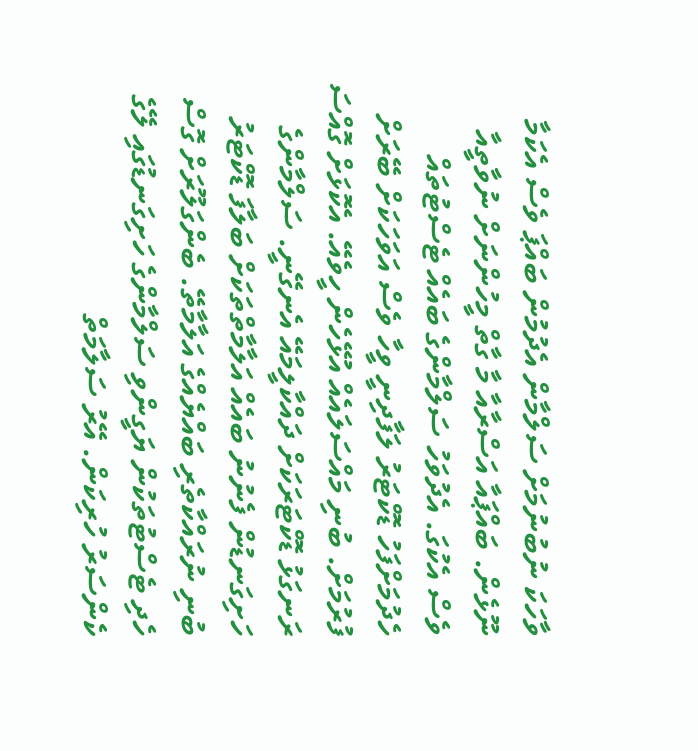ވާހަކަ ނުބުނުމަށް ސަލްމާން އެދުމުން ބައްޕަ ވެސް އެކަމާ ނޫޅެން. ބައްޕައާ އަސްރާއާ މާ ގާތް މީހުންނަށް ނުވާތީއާ ވެސް އެކުގަ. އެދުވަހު ސަލްމާންގެ ބައެއް ޓެސްޓުތައް ހެދުމަށްފަހު ޑޮކްޓަރު ލަފާދިނީ ވީހާ ވެސް އަވަހަކަށް ބޭރަށް ފުރުމަށް. ބުނި މައްސަލައެއް އުޅޭހެން ހީވެއޭ. އެކޮޅަށް ގޮއްސަ ރަނގަޅު ޑޮކްޓަރަކަށް ދައްކާލީމައޭ އެނގޭނީ. ސަލްމާންގެ ހަށިގަނޑުން ފެނުނު ބައެއް އަލާމާތްތަކަށް ބަލާފަ ޑޮކްޓަރު ބުނި ނުރައްކާތެރި ބައްޔެއްގެ އަލާމާތޭ. ބެންގަލޫރަށް ގޮސް ހެދި ޓެސްޓުތަކުން ޔަގީންވި ސަލްމާންގެ ހަށިގަނޑުގައި ލޭގެ ކެންސަރު ހުރިކަން. އޭރު ސަލާމަތް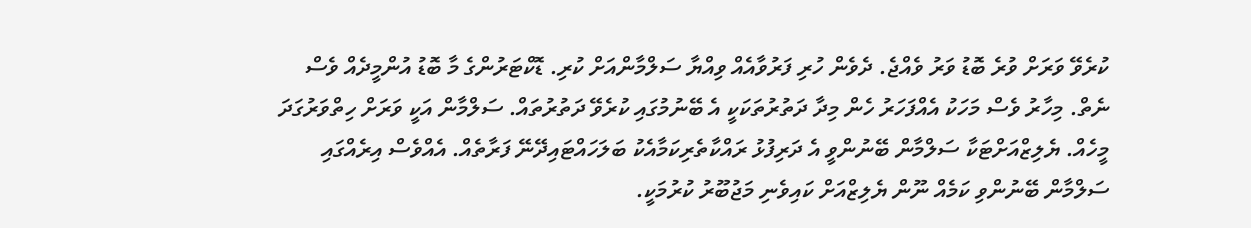ކުރެވޭ ވަރަށް ވުރެ ބޮޑު ވަރު ވެއްޖެ. ދެވެން ހުރި ފަރުވާއެއް ވިއްޔާ ސަލްމާންއަށް ކުރި. ޑޮކްޓަރުންގެ މާ ބޮޑު އުންމީދެއް ވެސް ނެތް. މިހާރު ވެސް މަހަކު އެއްފަހަރު ހެން މިދާ ދަތުރުތަކަކީ އެ ބޭނުމުގައި ކުރެވޭ ދަތުރުތައް. ސަލްމާން އަކީ ވަރަށް ހިތްވަރުގަދަ މީހެއް. ޔެލިޒްއަށްޓަކާ ސަލްމާން ބޭނުންވީ އެ ދަރިފުޅު ރައްކާތެރިކަމާއެކު ބަލަހައްޓައިދޭނޭ ފަރާތެއް. އެއްވެސް އިރެއްގައި ސަލްމާން ބޭނުންވި ކަމެއް ނޫން ޔެލިޒްއަށް ކައިވެނި މަޖުބޫރު ކުރުމަކީ.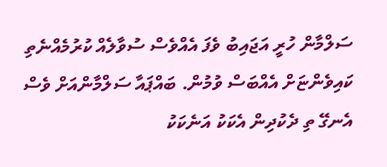ސަލްމާން ހުރީ އަޖައިބު ވެފަ އެއްވެސް ސުވާލެއް ކުރުމެއްނެތި ކައިވެންޏަށް އެއްބަސް ވުމުން. ބައްޕައާ ސަލްމާންއަށް ވެސް އެނގޭ ތި ދެކުދިން އެކަކު އަނެކަކު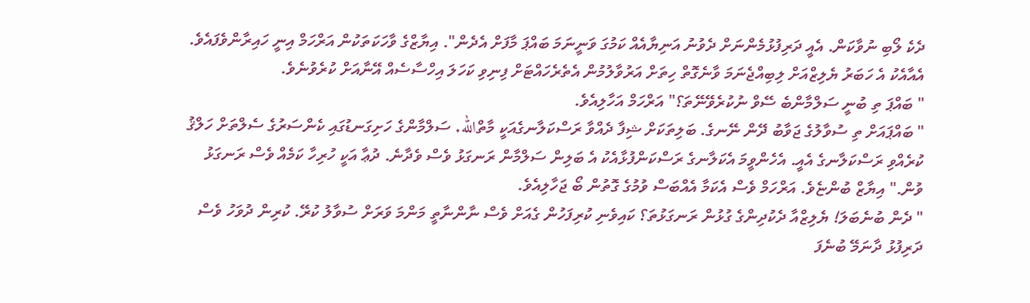ދެކެ ލޯބި ނުވާކަން. އެއީ ދަރިފުޅުމެންނަށް ދެވުނު އަނިޔާއެއް ކަމުގަ ވަނީނަމަ ބައްޕަ މާފަށް އެދެން". އިޔާޒްގެ ވާހަކަތަކުން އަރްހަމް އިނީ ހައިރާންވެފައެވެ. އެއާއެކު އެ ހަބަރު ޔެލިޒްއަށް ލިބިއްޖެނަމަ ވާނެގޮތް ހިތަށް އަރުވާލުމުން އެތެރެހައްޓަށް ފިނިވި ކަހަލަ އިހްސާސެއް އޭނާއަށް ކުރެވުނެވެ.
" ބައްޕަ ތި ބުނީ ސަލްމާންބެ ސޭވް ނުކުރެވޭނޭތަ؟" އަރްހަމް އަހާލިއެވެ.
" ބައްޕައަށް ތި ސުވާލުގެ ޖަވާބު ދޭން ނޭނގެ. ބަލިތަކަށް ޝިފާ ދެއްވާ ރަސްކަލާނގެއަކީ މާތްالله. ސަލްމާންގެ ހަށިގަނޑުގައި ކެންސަރުގެ ސެލްތަށް ހަލްޤު ކުރެއްވި ރަސްކަލާނގެ އެއީ. އެހެންވީމަ އެކަލާނގެ ރަސްކަންފުޅާއެކު އެ ބަލިން ސަލްމާން ރަނގަޅު ވެސް ވެދާނެ. ދުޢާ އަކީ ހުރިހާ ކަމެއް ވެސް ރަނގަޅު ވުން." އިޔާޒް ބުންޏެވެ. އަރްހަމް ވެސް އެކަމާ އެއްބަސް ވުމުގެ ގޮތުން ބޯ ޖަހާލިއެވެ.
" ދެން ބުނެބަލަ! ޔެލިޒްއާ ދެކުދިންގެ ގުޅުން ރަނގަޅުތަ؟ ކައިވެނި ކުރިފަހުން ގެއަށް ވެސް ނާންނާތީ މަންމަ ވަރަށް ސުވާލު ކުރޭ. ކުރިން ދުވަހު ވެސް ދަރިފުޅު ދާނަމޭ ބުނެފަ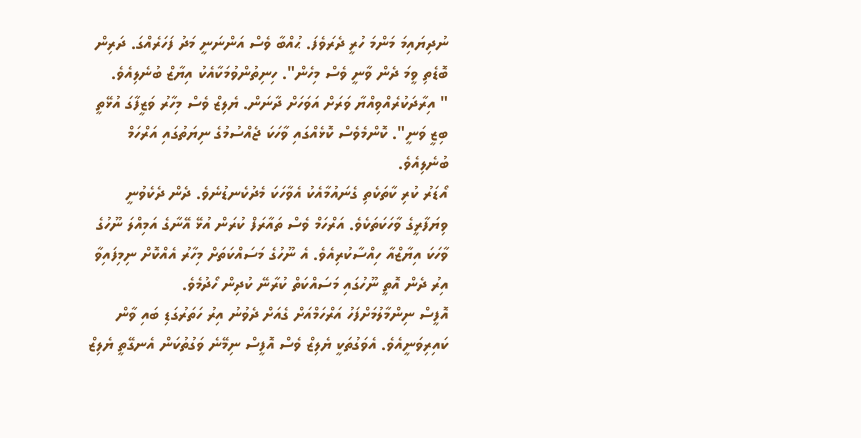ނުދިޔައިމަ މަންމަ ހުރީ ދެރަވެފަ. ޙުއްބާ ވެސް އަންނަނީ މަދު ފަހަރެއްގަ. ދަރިން ބޮޑެތި ވީމަ ދެން ވާނީ ވެސް މިހެން". ހިނިތުންވުމަކާއެކު އިޔާޒް ބުނެލިއެވެ.
" އިރާދަކުރެއްވިއްޔާ ވަރަށް އަވަހަށް ދާނަން. ޔެލިޒް ވެސް މިހާރު ވަޒީފާގަ އުޅޭތީ ބިޒީ ވަނީ". ކޮންމެވެސް ކޮޅެއްގައި ވާހަކަ ޖެއްސުމުގެ ނިޔަތުގައި އަރްހަމް ބުނެލިއެވެ.
އޯޑަރު ކުރި ކާތަކެތި ގެނައުމާއެކު އެވާހަކަ މެދުކެނޑުނެވެ. ދެން ދެކެވުނީ ވިޔަފާރީގެ ވާހަކަތަކެވެ. އަރްހަމް ވެސް ތައާރަފް ކުރަން އުޅޭ އޭނާގެ އަމިއްލަ ނޫހުގެ ވާހަކަ އިޔާޒްއާ ހިއްސާކުރިއެވެ. އެ ނޫހުގެ މަސައްކަތަށް މިހާރު އެއްކޮށް ނިމިފައިވާ އިރު ދެން އޮތީ ނޫހުގައި މަސައްކަތް ކުރާނޭ ކުދިން ހޯދުމެވެ.
އޮފީސް ނިންމާލުމަށްފަހު އަރްހަމްއަށް ގެއަށް ދެވުނު އިރު ހަތަރުގަޑި ބައި ވާން ކައިރިވަނީއެވެ. އެވަގުތަކީ ޔެލިޒް ވެސް އޮފީސް ނިމޭނެ ވަގުތުކަން އެނގޭތީ ޔެލިޒް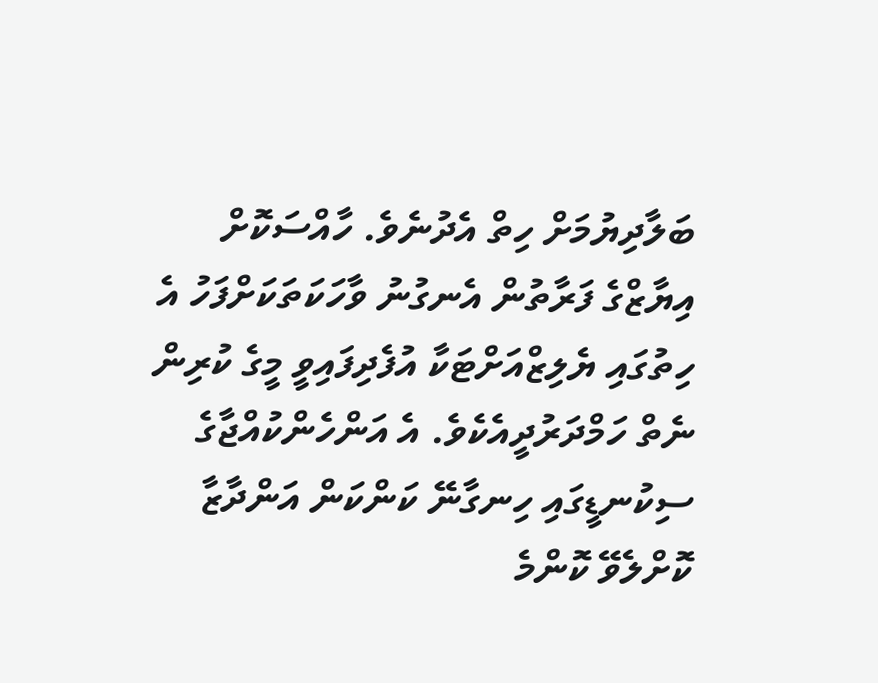ބަލާދިޔުމަށް ހިތް އެދުނެވެ. ހާއްސަކޮށް އިޔާޒްގެ ފަރާތުން އެނގުނު ވާހަކަތަކަށްފަހު އެ ހިތުގައި ޔެލިޒްއަށްޓަކާ އުފެދިފައިވީ މީގެ ކުރިން ނެތް ހަމްދަރުދީއެކެވެ. އެ އަންހެންކުއްޖާގެ ސިކުނޑީގައި ހިނގާނޭ ކަންކަން އަންދާޒާ ކޮށްލެވޭ ކޮންމެ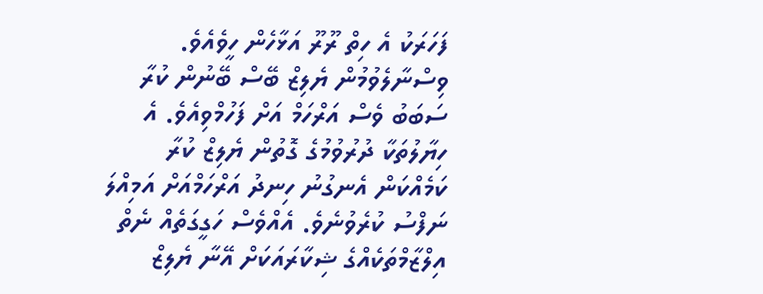ފަހަރަކު އެ ހިތް ރޫރޫ އަޅާހެން ހީވެއެވެ. ވިސްނާލެވުމުން ޔެލިޒް ބޭސް ބޭނުން ކުރާ ސަބަބު ވެސް އަރްހަމް އަށް ފަހުމްވިއެވެ. އެ ހިޔާލުތަކާ ދުރުވުމުގެ ގޮތުން ޔެލިޒް ކުރާ ކަމެއްކަން އެނގުނު ހިނދު އަރްހަމްއަށް އަމިއްލަ ނަފްސު ކުރެވުނެވެ. އެއްވެސް ހަގީގަތެއް ނެތް އިލްޒާމްތަކެއްގެ ޝިކާރައަކަށް އޭނާ ޔެލިޒް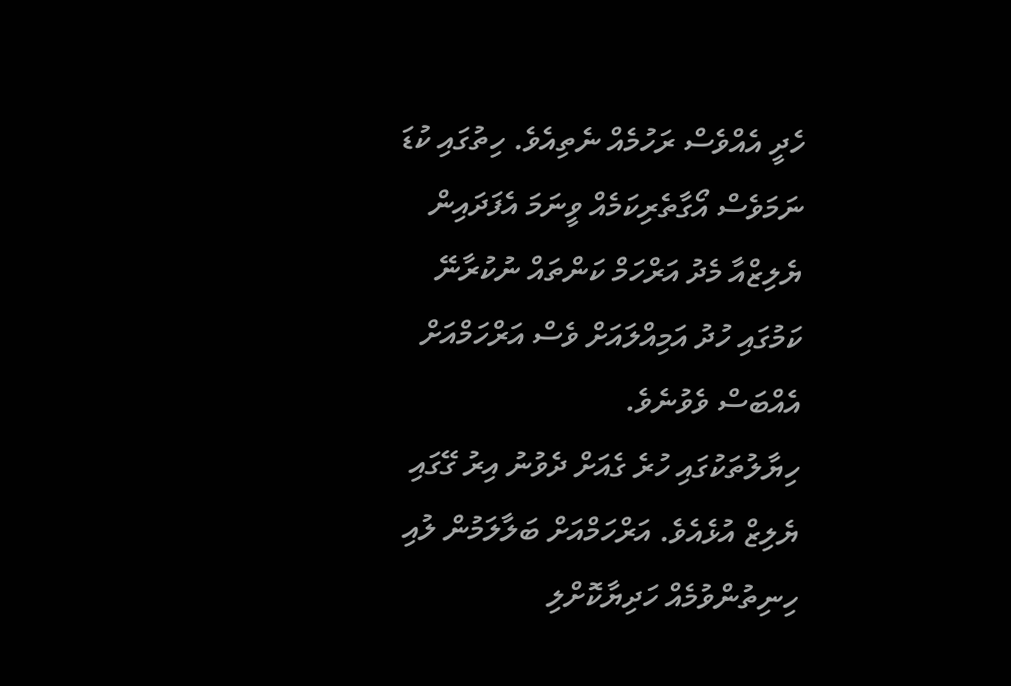ހެދީ އެއްވެސް ރަހުމެއް ނެތިއެވެ. ހިތުގައި ކުޑަ ނަމަވެސް އޯގާތެރިކަމެއް ވީނަމަ އެފަދައިން ޔެލިޒްއާ މެދު އަރްހަމް ކަންތައް ނުކުރާނޭ ކަމުގައި ހުދު އަމިއްލައަށް ވެސް އަރްހަމްއަށް އެއްބަސް ވެވުނެވެ.
ހިޔާލުތަކުގައި ހުރެ ގެއަށް ދެވުނު އިރު ގޭގައި ޔެލިޒް އުޅެއެވެ. އަރްހަމްއަށް ބަލާލަމުން ލުއި ހިނިތުންވުމެއް ހަދިޔާކޮށްލި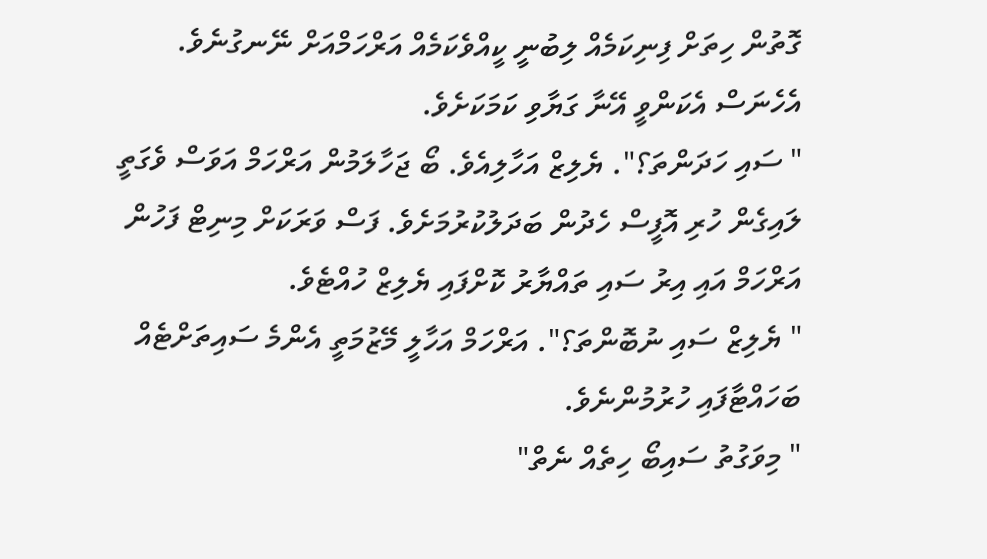ގޮތުން ހިތަށް ފިނިކަމެއް ލިބުނީ ކީއްވެކަމެއް އަރްހަމްއަށް ނޭނގުނެވެ. އެހެނަސް އެކަންވީ އޭނާ ގަޔާވި ކަމަކަށެވެ.
" ސައި ހަދަންތަ؟". ޔެލިޒް އަހާލިއެވެ. ބޯ ޖަހާލަމުން އަރްހަމް އަވަސް ވެގަތީ ލައިގެން ހުރި އޮފީސް ހެދުން ބަދަލުކުރުމަށެވެ. ފަސް ވަރަކަށް މިނިޓް ފަހުން އަރްހަމް އައި އިރު ސައި ތައްޔާރު ކޮށްފައި ޔެލިޒް ހުއްޓެވެ.
" ޔެލިޒް ސައި ނުބޮންތަ؟". އަރްހަމް އަހާލީ މޭޒުމަތީ އެންމެ ސައިތަށްޓެއް ބަހައްޓާފައި ހުރުމުންނެވެ.
" މިވަގުތު ސައިބޯ ހިތެއް ނެތް"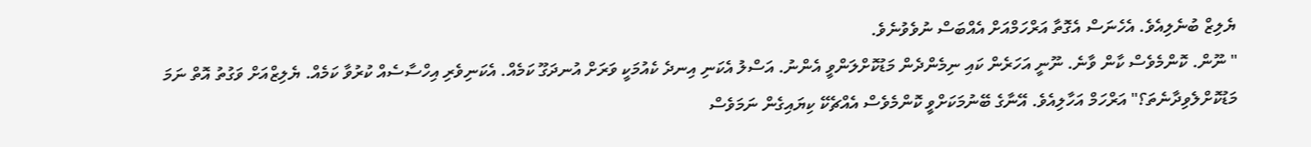ޔެލިޒް ބުނެލިއެވެ. އެހެނަސް އެގޮތާ އަރްހަމްއަށް އެއްބަސް ނުވެވުނެވެ.
" ނޫން. ކޮންމެވެސް ކާން ވާނެ. ނޫނީ އަހަރެން ކައި ނިމެންދެން މަޑުކޮށްލަންވީ އެންނު. އަސްލު އެކަނި އިނދެ ކެއުމަކީ ވަރަށް އުނދަގޫ ކަމެއް. އެކަނިވެރި އިހްސާސެއް ކުރުވާ ކަމެއް. ޔެލިޒްއަށް ވަގުތު އޮތް ނަމަ މަޑުކޮށްލެވިދާނެތަ؟" އަރްހަމް އަހާލިއެވެ. އޭނާގެ ބޭނުމަކަށްވީ ކޮންމެވެސް އެއްޗެކޭ ކިޔައިގެން ނަމަވެސް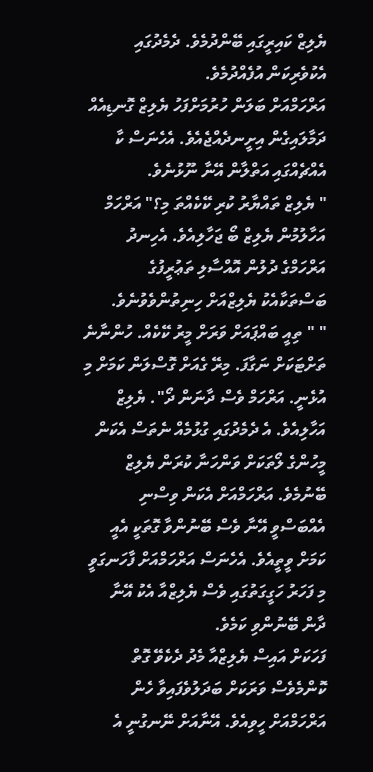ޔެލިޒް ކައިރީގައި ބޭންދުމެވެ. ދެމެދުގައި އެކުވެރިކަން އުފެއްދުމެވެ.
އަރްހަމްއަށް ބަލަން ހުރުމަށްފަހު ޔެލިޒް ގޮނޑިއެއް ދަމާލައިގެން އިށީނދެއްޖެއެވެ. އެހެނަސް ކާ އެއްޗެއްގައި އަތްލާން އޭނާ ނޫޅުނެވެ.
" ޔެލިޒް ތައްޔާރު ކުރި ކޭކެއްތަ މި؟" އަރްހަމް އަހާލުމުން ޔެލިޒް ބޯ ޖަހާލިއެވެ. އެހިނދު އަރްހަމްގެ ދުލުން އޮއްސާލި ތަޢުރީފުގެ ބަސްތަކާއެކު ޔެލިޒްއަށް ހިނިތުންވެވުނެވެ.
" " ތިއީ ބައްޕައަށް ވަރަށް މީރު ކޭކެއް. ހުންނާނެ ތަށްޓަކަށް ނަގާފަ. މިރޭ ގެއަށް ގޮސްލަން ކަމަށް މި އުޅެނީ. އަރްހަމް ވެސް ދާނަން ދޯ". ޔެލިޒް އަހާލިއެވެ. އެ ދެމެދުގައި ގުޅުމެއް ނެތަސް އެކަން މީހުންގެ ލޯތަކަށް ވަންހަނާ ކުރަން ޔެލިޒް ބޭނުމެވެ. އަރްހަމްއަށް އެކަން ވިސްނި އެއްބަސްވީ އޭނާ ވެސް ބޭނުންވާ ގޮތަކީ އެއީ ކަމަށް ވީތީއެވެ. އެހެނަސް އަރްހަމްއަށް ފާހަނގަވީ މި ފަހަރު ހަގީގަތުގައި ވެސް ޔެލިޒްއާ އެކު އޭނާ ދާން ބޭނުންވި ކަމެވެ.
ފަހަކަށް އައިސް ޔެލިޒްއާ މެދު ދެކެވޭ ގޮތް ކޮންމެވެސް ވަރަކަށް ބަދަލުވެފައިވާ ހެން އަރްހަމްއަށް ހީވިއެވެ. އޭނާއަށް ނޭނގުނީ އެ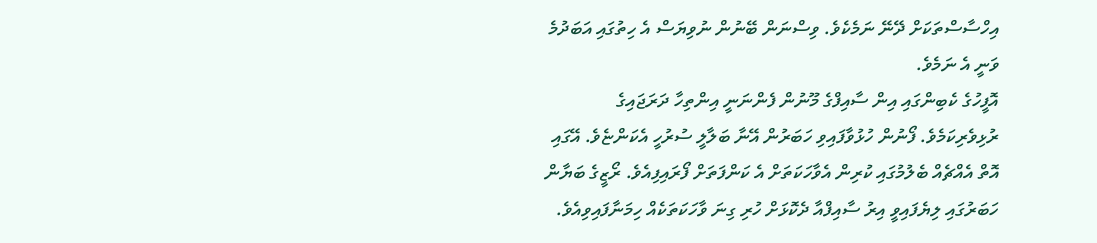އިހްސާސްތަކަށް ދޭނޭ ނަމެކެވެ. ވިސްނަން ބޭނުން ނުވިޔަސް އެ ހިތުގައި އަބަދުމެ ވަނީ އެ ނަމެވެ.
އޮފީހުގެ ކެބިންގައި އިން ސާއިފްގެ މޫނުން ފެންނަނީ އިންތިހާ ދަރަޖައިގެ ރުޅިވެރިކަމެވެ. ފޯނުން ހުޅުވާފައިވި ހަބަރުން އޭނާ ބަލާލީ ސުރުހީ އެކަންޏެވެ. އޭގައި އޮތް އެއްޗެއް ބެލުމުގައި ކުރިން އެވާހަކަތަށް އެ ކަންފަތަށް ފޯރައިފިއެވެ. ރޯޒީގެ ބަޔާން ހަބަރުގައި ލިޔެފައިވީ އިރު ސާއިފްއާ ދެކޮޅަށް ހުރި ގިނަ ވާހަކަތަކެއް ހިމަނާފައިވިއެވެ.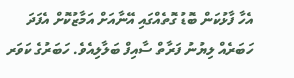އެހާ ފާޅުކަން ބޮޑު ގޮތެއްގައި އޭނާއަށް އަމާޒުކޮށް އެފަދަ ހަބަރެއް ލިޔުނު ފަރާތް ސާއިފް ބަލާލިއެވެ. ހަބަރުގެ ކަވަރ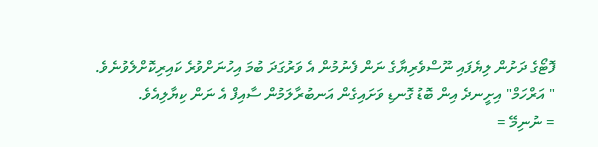ފޮޓޯގެ ދަށުން ލިޔެފައި ނޫސްވެރިޔާގެ ނަން ފެނުމުން އެ ވަރުގަދަ ބުމަ އިހުނަށްވުރެ ކައިރިކޮށްލެވުނެވެ.
" އަރްހަމް" އިށީނދެ އިން ބޮޑު ގޮނޑި ވަށައިގެން އަނބުރާލަމުން ސާއިފް އެ ނަން ކިޔާލިއެވެ.
= ނުނިމޭ =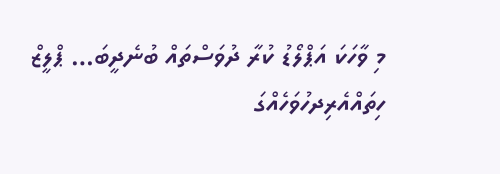މި ވާހަކަ އަޕްލޯޑު ކުރާ ދުވަސްތައް ބުނެދީބަ… ޕްލީޒް
ހިތައްއެރިދހުވަހެއްގަ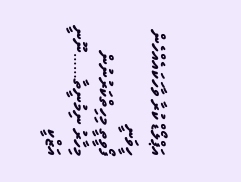އަޕްލޯޑް ކުރާ ވާހަކައެއްހެން ހީވަނީ
ފޯވީތީ މިހިތްކަރުނުން މިހާރު ނިމުނީތާ……ނޫނީ އަޒްކީ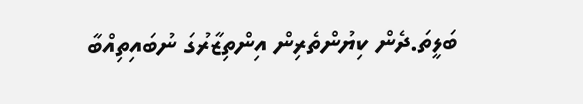ބަލީތަ.ދެން ކިޔުންތެރިން އިންތިޒާރުގަ ނުބައިތިއްބާ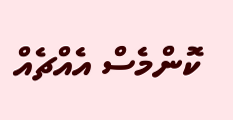ކޮންމެސް އެއްޗެއް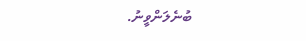ބުނެލަންވީނު.